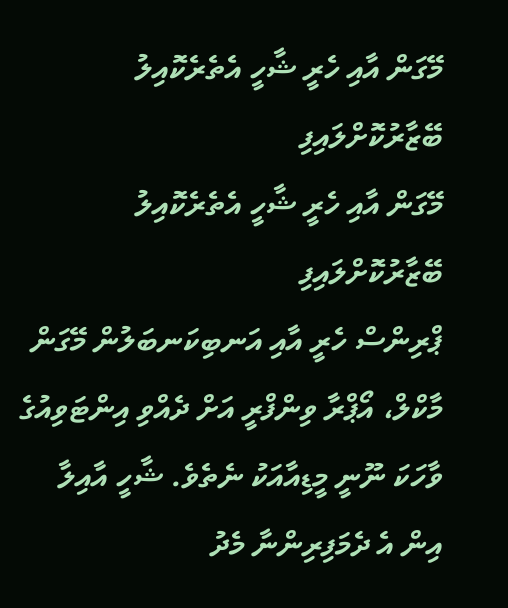މޭގަން އާއި ހެރީ ޝާހީ އެތެރެކޮއިލު ބޭޒާރުކޮށްލައިފި
މޭގަން އާއި ހެރީ ޝާހީ އެތެރެކޮއިލު ބޭޒާރުކޮށްލައިފި
ޕްރިންސް ހެރީ އާއި އަނބިކަނބަލުން މޭގަން މާކްލް، އޯޕްރާ ވިންފްރީ އަށް ދެއްވި އިންޓަވިއުގެ ވާހަކަ ނޫނީ މީޑިއާއަކު ނެތެވެ. ޝާހީ އާއިލާ އިން އެ ދެމަފިރިންނާ މެދު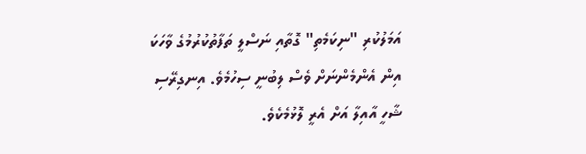އަމަލުކުރި "ނިކަމެތި" ގޮތާއި ނަސްލީ ތަފާތުކުރުމުގެ ވާހަކަ އިން އެންމެންނަށް ވެސް ލިބުނީ ސިހުމެވެ. އިނގިރޭސި ޝާހީ އާއިލާ އަށް އެރީ ލޮޅުމެކެވެ.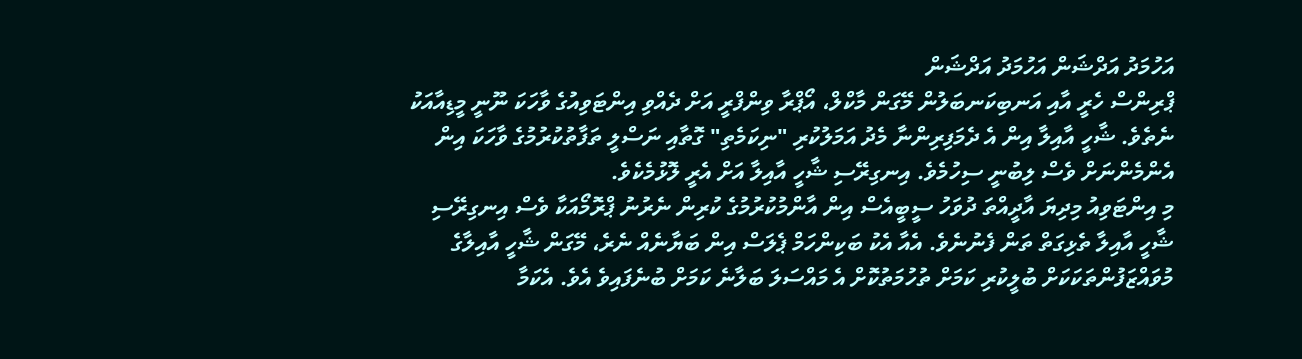އަހުމަދު އަދްޝަން އަހުމަދު އަދްޝަން
ޕްރިންސް ހެރީ އާއި އަނބިކަނބަލުން މޭގަން މާކްލް، އޯޕްރާ ވިންފްރީ އަށް ދެއްވި އިންޓަވިއުގެ ވާހަކަ ނޫނީ މީޑިއާއަކު ނެތެވެ. ޝާހީ އާއިލާ އިން އެ ދެމަފިރިންނާ މެދު އަމަލުކުރި "ނިކަމެތި" ގޮތާއި ނަސްލީ ތަފާތުކުރުމުގެ ވާހަކަ އިން އެންމެންނަށް ވެސް ލިބުނީ ސިހުމެވެ. އިނގިރޭސި ޝާހީ އާއިލާ އަށް އެރީ ލޮޅުމެކެވެ.
މި އިންޓަވިއު މިދިޔަ އާދީއްތަ ދުވަހު ސީބީއެސް އިން އާންމުކުރުމުގެ ކުރިން ނެރުނު ޕްރޮމޯއަކާ ވެސް އިނގިރޭސި ޝާހީ އާއިލާ ތެޅިގަތް ތަން ފެނުނެވެ. އެއާ އެކު ބަކިންހަމް ޕެލަސް އިން ބަޔާނެއް ނެރެ، މޭގަން ޝާހީ އާއިލާގެ މުވައްޒަފުންތަކަކަށް ބުލީކުރި ކަމަށް ތުހުމަތުކޮށް އެ މައްސަލަ ބަލާނެ ކަމަށް ބުނެފައިވެ އެވެ. އެކަމާ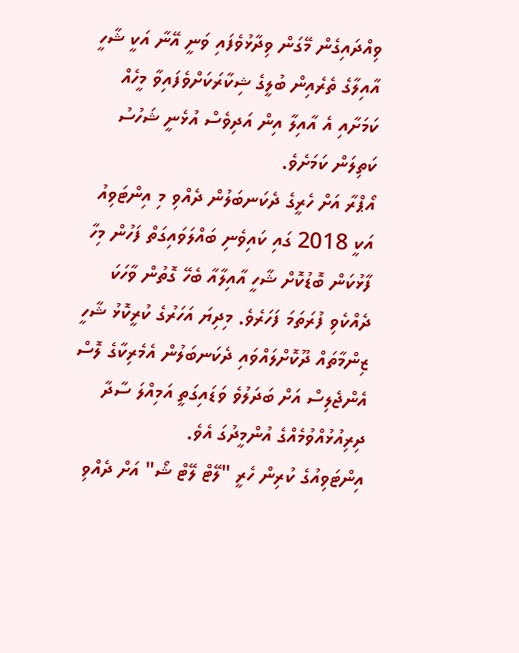ވިއްދައިގެން މޭގަން ވިދާޅުވެފައި ވަނީ އޭނާ އަކީ ޝާހީ އާއިލާގެ ތެރެއިން ބުލީގެ ޝިކާރަކަށްވެފައިވާ މީހެއް ކަމަށާއި އެ އާއިލާ އިން އަދިވެސް އުޅެނީ ޝަހުސު ކަތިލަން ކަމަށެވެ.
އޯޕްރާ އަށް ހެރީގެ ދެކަނބަލުން ދެއްވި މި އިންޓަވިއު އަކީ 2018 ގައި ކައިވެނި ބައްލަވައިގަތް ފަހުން މިހާ ފާޅުކަން ބޮޑުކޮށް ޝާހީ އާއިލާއާ ބެހޭ ގޮތުން ވާހަކަ ދެއްކެވި ފުރަތަމަ ފަހަރެވެ. މިދިޔަ އަހަރުގެ ކުރީކޮޅު ޝާހީ ޒިންމާތައް ދޫކޮށްލައްވައި ދެކަނބަލުން އެމެރިކާގެ ލޮސް އެންޖެލިސް އަށް ބަދަލުވެ ވަޑައިގަތީ އަމިއްލަ ސާދާ ދިރިއުޅުއްވުމެއްގެ އުންމީދުގަ އެވެ.
އިންޓަވިއުގެ ކުރިން ހެރީ "ލޭޓް ލޭޓް ޝޯ" އަށް ދެއްވި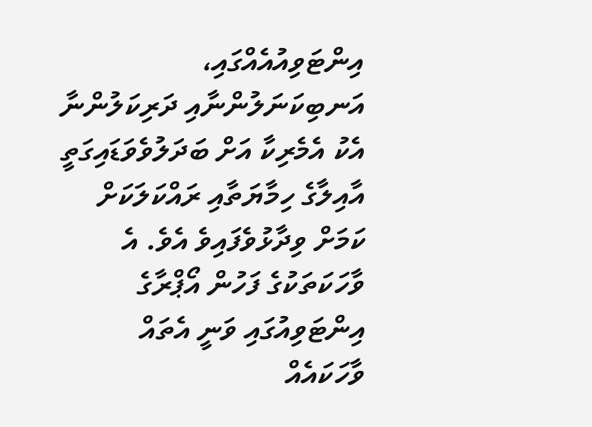އިންޓަވިއުއެއްގައި، އަނބިކަނަލުންނާއި ދަރިކަލުންނާ އެކު އެމެރިކާ އަށް ބަދަލުވެވަޑައިގަތީ އާއިލާގެ ހިމާޔަތާއި ރައްކަލަކަށް ކަމަށް ވިދާޅުވެފައިވެ އެވެ. އެ ވާހަކަތަކުގެ ފަހުން އޯޕްރާގެ އިންޓަވިއުގައި ވަނީ އެތައް ވާހަކައެއް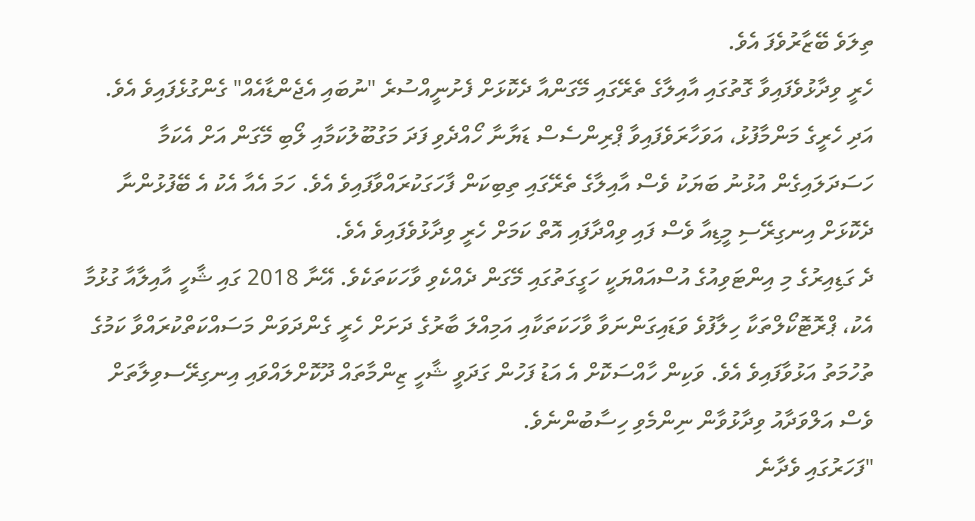ތިލަވެ ބޭޒާރުވެފަ އެވެ.
ހެރީ ވިދާޅުވެފައިވާ ގޮތުގައި އާއިލާގެ ތެރޭގައި މޭގަންއާ ދެކޮޅަށް ފެށުނީއްސުރެ "ނުބައި އެޖެންޑާއެއް" ގެންގުޅެފައިވެ އެވެ. އަދި ހެރީގެ މަންމާފުޅު، އަވަހާރަވެފައިވާ ޕްރިންސެސް ޑަޔާނާ ހޯއްދެވި ފަދަ މަގުބޫލުކަމާއި ލޯބި މޭގަން އަށް އެކަމާ ހަސަދަލައިގެން އުޅުނު ބަޔަކު ވެސް އާއިލާގެ ތެރޭގައި ތިބިކަން ފާހަގަކުރައްވާފައިވެ އެވެ. ހަމަ އެއާ އެކު އެ ބޭފުޅުންނާ ދެކޮޅަށް އިނގިރޭސި މީޑިއާ ވެސް ފައި ވިއްދާފައި އޮތް ކަމަށް ހެރީ ވިދާޅުވެފައިވެ އެވެ.
ދެ ގަޑިއިރުގެ މި އިންޓަވިއުގެ އުސްއައްޔަކީ ހަގީގަތުގައި މޭގަން ދެއްކެވި ވާހަކަތަކެވެ. އޭނާ 2018 ގައި ޝާހީ އާއިލާއާ ގުޅުމާ އެކު، ޕްރޮޓޮކޯލްތަކާ ހިލާފުވެ ވަޑައިގަންނަވާ ވާހަކަތަކާއި އަމިއްލަ ބާރުގެ ދަށަށް ހެރީ ގެންދަވަން މަސައްކަތްކުރައްވާ ކަމުގެ ތުހުމަތު އަޅުވާފައިވެ އެވެ. ވަކިން ހާއްސަކޮށް އެ އަޑު ފަހުން ގަދަވީ ޝާހީ ޒިންމާތައް ދޫކޮށްލައްވައި އިނގިރޭސވިލާތަށް ވެސް އަލްވަދާއު ވިދާޅުވާން ނިންމެވި ހިސާބުންނެވެ.
"ފަހަރުގައި ވެދާނެ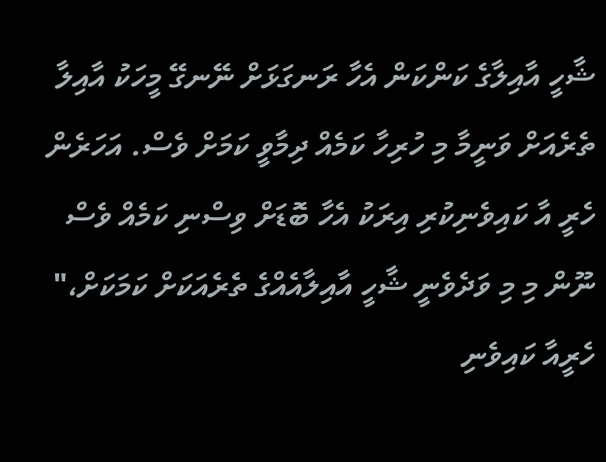ޝާހީ އާއިލާގެ ކަންކަން އެހާ ރަނގަޅަށް ނޭނގޭ މީހަކު އާއިލާ ތެރެއަށް ވަނީމާ މި ހުރިހާ ކަމެއް ދިމާވީ ކަމަށް ވެސް. އަހަރެން ހެރީ އާ ކައިވެނިކުރި އިރަކު އެހާ ބޮޑަށް ވިސްނި ކަމެއް ވެސް ނޫން މި މި ވަދެވެނީ ޝާހީ އާއިލާއެއްގެ ތެރެއަކަށް ކަމަކަށް،" ހެރީއާ ކައިވެނި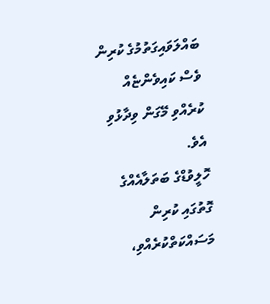ބައްލަވައިގަތުމުގެ ކުރިން ވެސް ކައިވެންޏެއް ކުރެއްވި މޭގަން ވިދާޅުވި އެވެ.
ހޮލީވުޑްގެ ބަތަލާއެއްގެ ގޮތުގައި ކުރިން މަސައްކަތްކުރެއްވި،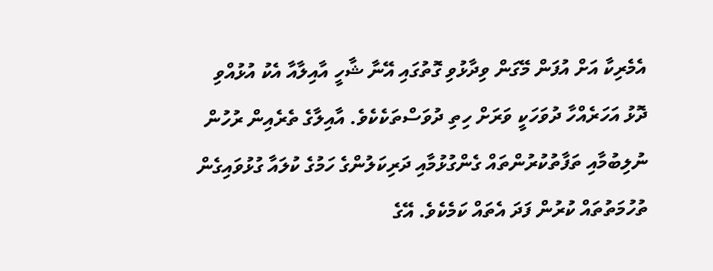އެމެރިކާ އަށް އުފަން މޭގަން ވިދާޅުވި ގޮތުގައި އޭނާ ޝާހީ އާއިލާއާ އެކު އުޅުއްވި ދޮޅު އަހަރެއްހާ ދުވަހަކީ ވަރަށް ހިތި ދުވަސްތަކެކެވެ. އާއިލާގެ ތެރެއިން ރުހުން ނުލިބުމާއި ތަފާތުކުރުންތައް ގެންގުޅުމާއި ދަރިކަލުންގެ ހަމުގެ ކުލައާ ގުޅުވައިގެން ތުހުމަތުތައް ކުރުން ފަދަ އެތައް ކަމެކެވެ. އޭގެ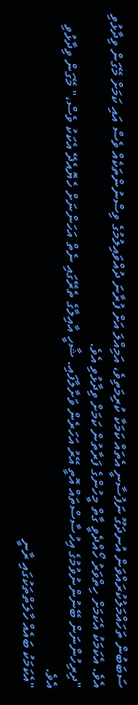ސަބަބުން ތަހައްމަލުކުރައްވަން އުނދަގޫ ނަފުސާނީ އެތައް ކަމަކާ ކުރިމަތިވެ، އަމިއްލަ އަށް ފުރާނަ ދުއްވައިލުމުގެ ވިސްނުންތަކެއް ވެސް އައި ކަމަށް މޭގަން ވިދާޅުވި އެވެ. އެކަމަކު އެކަމަށް ހިތްވަރު ހޯއްދެވީ ގާތް މީހުންގެ ފަރާތުން ކަމަށް ވިދާޅުވި އެވެ.
"ދިރިހުންނަން ބޭނުންނުވުމުގެ އިހުސާސްތައް އޮތީ އޭރު އަހަރެން ވަށާލާފައި. ޝާހީ އާއިލާގެ ތެރޭގައި ނެތް އަހަންނަށް ހެޔޮއެދޭ އެކަކު ވެސް،" މޭގަން ވިދާޅުވި އެވެ.
"އެކަމަކު ބައެއް ހާލަތްތަކުގައި ރާނީ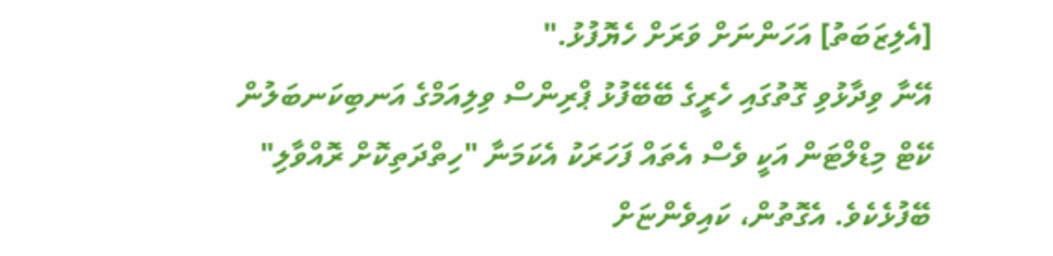[އެލިޒަބަތު] އަހަންނަށް ވަރަށް ހެޔޮފުޅު."
އޭނާ ވިދާޅުވި ގޮތުގައި ހެރީގެ ބޭބޭފުޅު ޕްރިންސް ވިލިއަމްގެ އަނބިކަނބަލުން ކޭޓް މިޑްލްޓަން އަކީ ވެސް އެތައް ފަހަރަކު އެކަމަނާ "ހިތްދަތިކޮށް ރޮއްވާލި" ބޭފުޅެކެވެ. އެގޮތުން، ކައިވެންޏަށް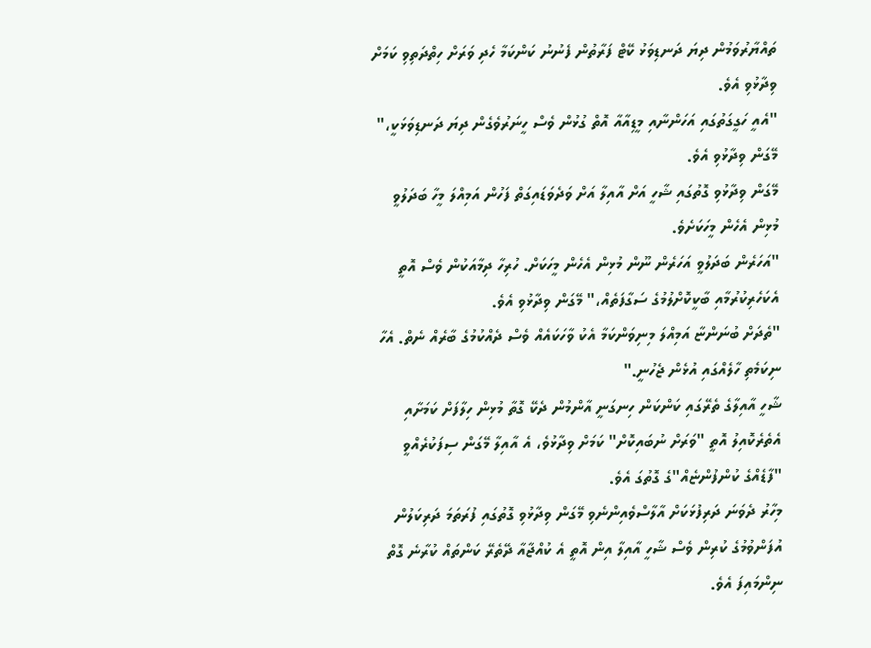ތައްޔާރުވަމުން ދިޔަ ދަނޑިވަޅު ކޭޓް ފަރާތުން ފެނުނު ކަންކަމާ ހެދި ވަރަށް ހިތްދަތިވި ކަމަށް ވިދާޅުވި އެވެ.
"އެއީ ހަގީގަތުގައި އަހަންނާއި މީޑިއާއާ އޮތް ގުޅުން ވެސް ހީނަރުވެގެން ދިޔަ ދަނޑިވަޅަކީ،" މޭގަން ވިދާޅުވި އެވެ.
މޭގަން ވިދާޅުވި ގޮތުގައި ޝާހީ އަށް އާއިލާ އަށް ވަދެވަޑައިގަތް ފަހުން އަމިއްލަ މީހާ ބަދަލުވީ މުޅިން އެހެން މީހަކަށެވެ.
"އަހަރެން ބަދަލުވީ އަހަރެން ނޫން މުޅިން އެހެން މީހަކަށް. ހުރިހާ ދިމާއަކުން ވެސް އޮތީ އެކަހެރިކުރުމާއި ބާކީކޮށްލުމުގެ ސަގާފަތެއް،" މޭގަން ވިދާޅުވި އެވެ.
"ތެދަށް ބުނަންޏާ އަމިއްލަ މިނިވަންކަމާ އެކު ވާހަކައެއް ވެސް ދެއްކުމުގެ ބާރެއް ނެތް. އެހާ ނިކަމެތި ހާލެއްގައި އުޅެން ޖެހުނީ."
ޝާހީ އާއިލާގެ ތެރޭގައި ކަންކަން ހިނގަނީ އާންމުން ދެކޭ ގޮތާ މުޅިން ހިލާފަށް ކަމަށާއި އެތެރެކޮއިލު އޮތީ "ވަރަށް ނުބައިކޮށް" ކަމަށް ވިދާޅުވެ، އެ އާއިލާ މޭގަން ސިފަކުރެއްވީ "ފާޑެއްގެ ކުންފުންޏެއް"ގެ ގޮތުގަ އެވެ.
މިހާރު ދެވަނަ ދަރިފުޅަކަށް އާލާސްވެއިންނެވި މޭގަން ވިދާޅުވި ގޮތުގައި ފުރަތަމަ ދަރިކަލުން އުފަންވުމުގެ ކުރިން ވެސް ޝާހީ އާއިލާ އިން އޮތީ އެ ކުއްޖާއާ ދޭތެރޭ ކަންތައް ކުރާނެ ގޮތް ނިންމައިފަ އެވެ.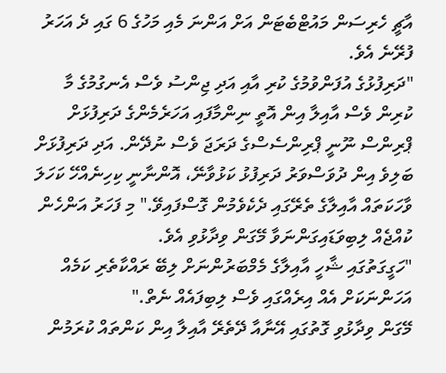އާޗީ ހެރިސަން މައުޓްބެޓަން އަށް އަންނަ މެއި މަހުގެ 6 ގައި ދެ އަހަރު ފުރޭނެ އެވެ.
"ދަރިފުޅުގެ އުފަންވުމުގެ ކުރި އާއި އަދި ޖިންސު ވެސް އެނގުމުގެ މާ ކުރިން ވެސް އާއިލާ އިން އޮތީ ނިންމާފައި އަހަރެމެންގެ ދަރިފުޅަށް ޕްރިންސް ނޫނީ ޕްރިންސެސްގެ ދަރަޖަ ވެސް ނުދޭން. އަދި ދަރިފުޅަށް ބަލިވެ އިން ދުވަސްވަރު ދަރިފުޅު ކަޅުވާނޭ، އޮންނާނީ ކިހިނެއްހޭ ކަހަލަ ވާހަކަތައް އާއިލާގެ ތެރޭގައި ދެކެވެމުން ގޮސްފައިވޭ." މި ފަހަރު އަންހެން ކުއްޖެއް ލިބިވަޑައިގަންނަވާ މޭގަން ވިދާޅުވި އެވެ.
"ހަގީގަތުގައި ޝާހީ އާއިލާގެ މެމްބަރުންނަށް ލިބޭ ރައްކާތެރި ކަމެއް އަހަންނަކަށް އެއް އިރެއްގައި ވެސް ލިބިފައެއް ނެތް."
މޭގަން ވިދާޅުވި ގޮތުގައި އޭނާއާ ދޭތެރޭ އާއިލާ އިން ކަންތައް ކުރަމުން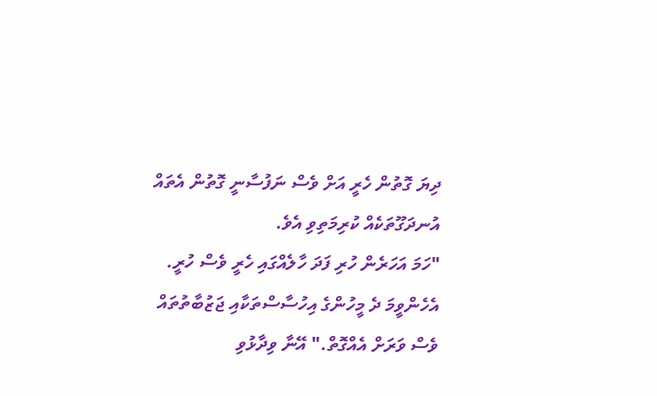ދިޔަ ގޮތުން ހެރީ އަށް ވެސް ނަފުސާނީ ގޮތުން އެތައް އުނދަގޫތަކެއް ކުރިމަތިވި އެވެ.
"ހަމަ އަހަރެން ހުރި ފަދަ ހާލެއްގައި ހެރީ ވެސް ހުރީ. އެހެންވީމަ ދެ މީހުންގެ އިހުސާސްތަކާއި ޖަޒުބާތުތައް ވެސް ވަރަށް އެއްގޮތް." އޭނާ ވިދާޅުވި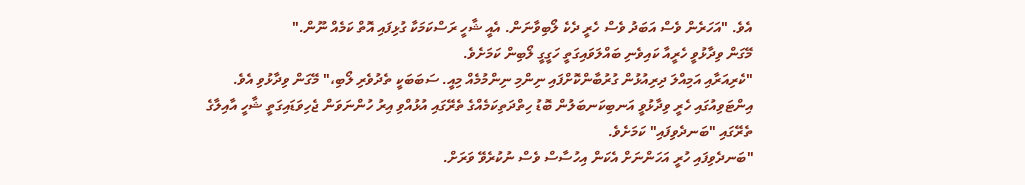އެވެ. "އަހަރެން ވެސް އަބަދު ވެސް ހެރީ ދެކެ ލޯބިވާނަން. އެއީ ޝާހީ ރަސްކަމަކާ ގުޅިފައި އޮތް ކަމެއް ނޫން."
މޭގަން ވިދާޅުވީ ހެރީއާ ކައިވެނި ބައްލަވައިގަތީ ހަގީގީ ލޯބިން ކަމަށެވެ.
"ކެރިއަރާއި އަމިއްލަ ދިރިއުޅުން ގުރުބާންކޮށްފައި ނިންމި ނިންމުމެއް މިއީ. ސަބަބަކީ ތެދުވެރި ލޯބި،" މޭގަން ވިދާޅުވި އެވެ.
އިންޓަވިއުގައި ހެރީ ވިދާޅުވީ އަނބިކަނބަލުން ބޮޑު ހިތްދަތިކަމެއްގެ ތެރޭގައި އުޅުއްވި އިރު ހުންނަވަން ޖެހިވަޑައިގަތީ ޝާހީ އާއިލާގެ ތެރޭގައި "ބަނދެވިފައި" ކަމަށެވެ.
"ބަނދެވިފައި ހުރީ އަހަންނަށް އެކަން އިހުސާސް ވެސް ނުކުރެވޭ ވަރަށް.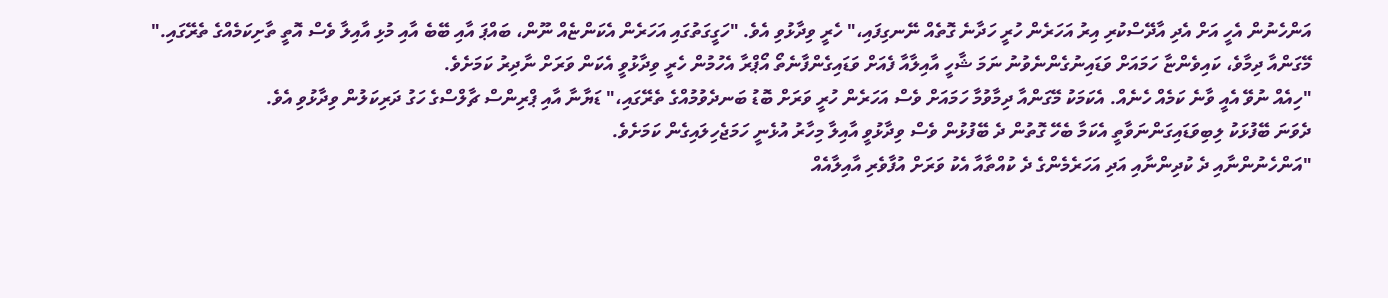އަންހެނުން އެހީ އަށް އެދި އާދޭސްކުރި އިރު އަހަރެން ހުރީ ހަދާނެ ގޮތެއް ނޭނގިފައި،" ހެރީ ވިދާޅުވި އެވެ. "ހަގީގަތުގައި އަހަރެން އެކަންޏެއް ނޫން، ބައްޕަ އާއި ބޭބެ އާއި މުޅި އާއިލާ ވެސް އޮތީ ތާށިކަމެއްގެ ތެރޭގައި."
މޭގަންއާ ދިމާވެ، ކައިވެންޏާ ހަމައަށް ވަޑައިނުގެންނެވުނު ނަމަ ޝާހީ އާއިލާއާ ފެއަށް ވަޑައިގެންފާނެތޯ އޯޕްރާ އެހުމުން ހެރީ ވިދާޅުވީ އެކަން ވަރަށް ނާދިރު ކަމަށެވެ.
"ހިއެއް ނުވޭ އެއީ ވާނެ ކަމެއް ހެނެއް. އެކަމަކު މޭގަންއާ ދިމާވުމާ ހަމައަށް ވެސް އަހަރެން ހުރީ ވަރަށް ބޮޑު ބަނދެވުމުއްގެ ތެރޭގައި،" ޑަޔާނާ އާއި ޕްރިންސް ޗާލްސްގެ ހަގު ދަރިކަލުން ވިދާޅުވި އެވެ.
ދެވަނަ ބޭފުޅަކު ލިބިވަޑައިގަންނަވާތީ އެކަމާ ބެހޭ ގޮތުން ދެ ބޭފުޅުން ވެސް ވިދާޅުވީ އާއިލާ މިހާރު އުޅެނީ ހަމަޖެހިލައިގެން ކަމަށެވެ.
"އަންހެނުންނާއި ދެ ކުދިންނާއި އަދި އަހަރެމެންގެ ދެ ކުއްތާއާ އެކު ވަރަށް އުފާވެރި އާއިލާއެއް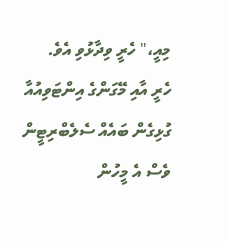މިއީ،" ހެރީ ވިދާޅުވި އެވެ.
ހެރީ އާއި މޭގަންގެ އިންޓަވިއުއާ ގުޅިގެން ބައެއް ސެލެބްރިޓީން ވެސް އެ މީހުން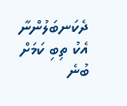ދެކަނބަލުންނާ އެކު ތިބި ކަމަށް ބުނެ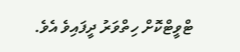ޓްވީޓްކޮށް ހިތްވަރު ދީފައިވެ އެވެ.